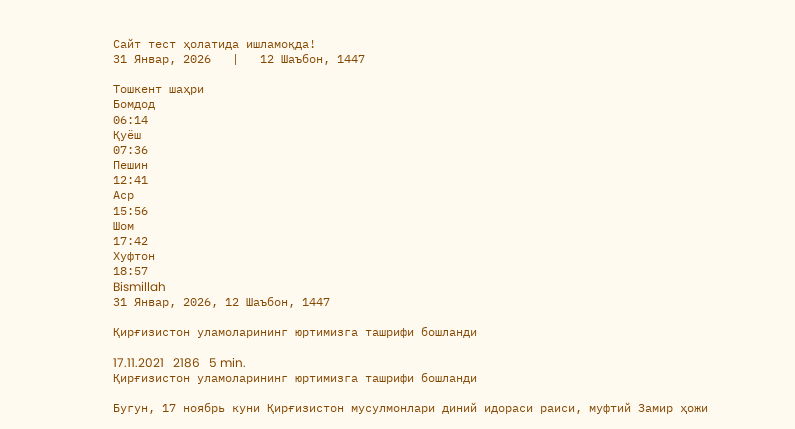Сайт тест ҳолатида ишламоқда!
31 Январ, 2026   |   12 Шаъбон, 1447

Тошкент шаҳри
Бомдод
06:14
Қуёш
07:36
Пешин
12:41
Аср
15:56
Шом
17:42
Хуфтон
18:57
Bismillah
31 Январ, 2026, 12 Шаъбон, 1447

Қирғизистон уламоларининг юртимизга ташрифи бошланди

17.11.2021   2186   5 min.
Қирғизистон уламоларининг юртимизга ташрифи бошланди

Бугун, 17 ноябрь куни Қирғизистон мусулмонлари диний идораси раиси, муфтий Замир ҳожи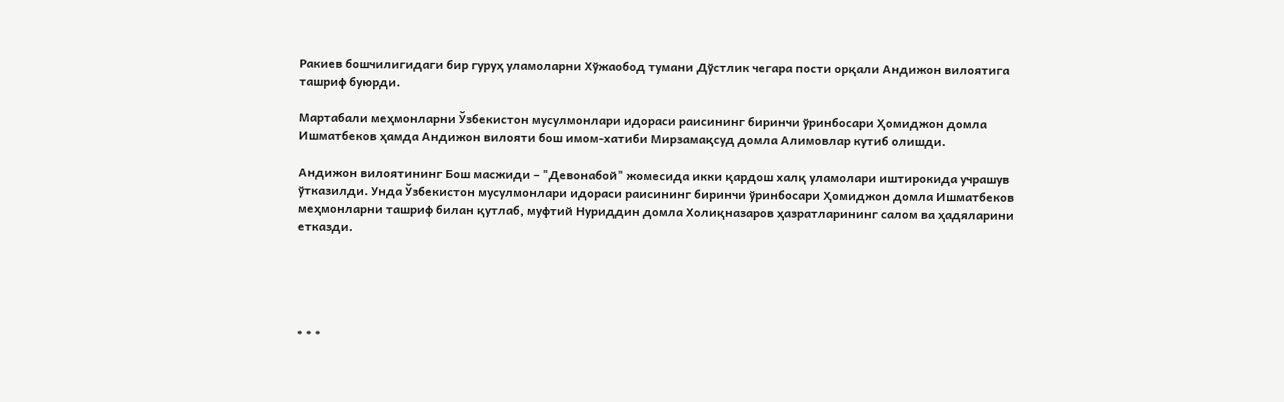Ракиев бошчилигидаги бир гуруҳ уламоларни Хўжаобод тумани Дўстлик чегара пости орқали Андижон вилоятига ташриф буюрди.

Мартабали меҳмонларни Ўзбекистон мусулмонлари идораси раисининг биринчи ўринбосари Ҳомиджон домла Ишматбеков ҳамда Андижон вилояти бош имом-хатиби Мирзамақсуд домла Алимовлар кутиб олишди.

Андижон вилоятининг Бош масжиди – "Девонабой" жомесида икки қардош халқ уламолари иштирокида учрашув ўтказилди. Унда Ўзбекистон мусулмонлари идораси раисининг биринчи ўринбосари Ҳомиджон домла Ишматбеков меҳмонларни ташриф билан қутлаб, муфтий Нуриддин домла Холиқназаров ҳазратларининг салом ва ҳадяларини етказди.





* * *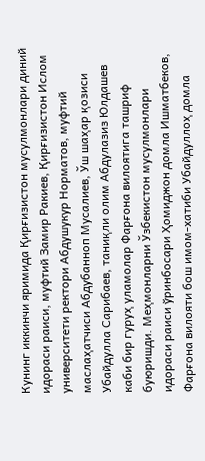Кунинг иккинчи яримида Қирғизистон мусулмонлари диний идораси раиси, муфтий Замир Ракиев, Қирғизистон Ислом университети ректори Абдушукур Норматов, муфтий маслаҳатчиси Абдубанноп Мусалиев, Ўш шаҳар қозиси Убайдулла Сарибаев, таниқли олим Абдулазиз Юлдашев каби бир гуруҳ уламолар Фарғона вилоятига ташриф буюришди. Меҳмонларни Ўзбекистон мусулмонлари идораси раиси ўринбосари Ҳомиджон домла Ишматбеков, Фарғона вилояти бош имом-хатиби Убайдуллоҳ домла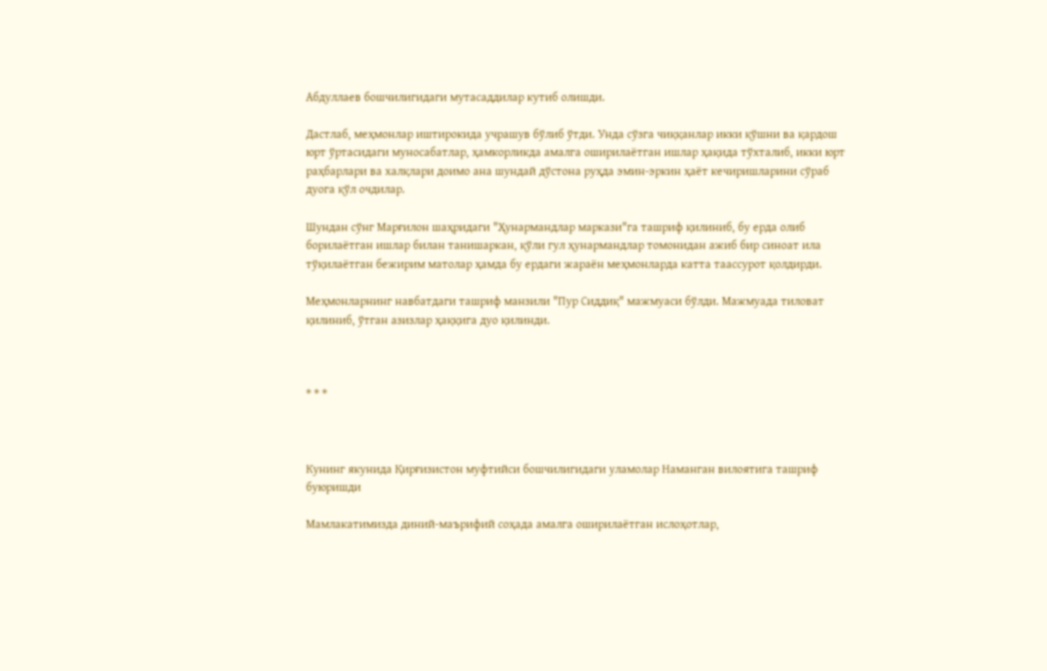Абдуллаев бошчилигидаги мутасаддилар кутиб олишди.

Дастлаб, меҳмонлар иштирокида учрашув бўлиб ўтди. Унда сўзга чиққанлар икки қўшни ва қардош юрт ўртасидаги муносабатлар, ҳамкорликда амалга оширилаётган ишлар ҳақида тўхталиб, икки юрт раҳбарлари ва халқлари доимо ана шундай дўстона руҳда эмин-эркин ҳаёт кечиришларини сўраб дуога қўл очдилар.

Шундан сўнг Марғилон шаҳридаги "Ҳунармандлар маркази"га ташриф қилиниб, бу ерда олиб борилаётган ишлар билан танишаркан, қўли гул ҳунармандлар томонидан ажиб бир синоат ила тўқилаётган бежирим матолар ҳамда бу ердаги жараён меҳмонларда катта таассурот қолдирди.

Меҳмонларнинг навбатдаги ташриф манзили "Пур Сиддиқ" мажмуаси бўлди. Мажмуада тиловат қилиниб, ўтган азизлар ҳаққига дуо қилинди.



* * *



Кунинг якунида Қирғизистон муфтийси бошчилигидаги уламолар Наманган вилоятига ташриф буюришди

Мамлакатимизда диний-маърифий соҳада амалга оширилаётган ислоҳотлар,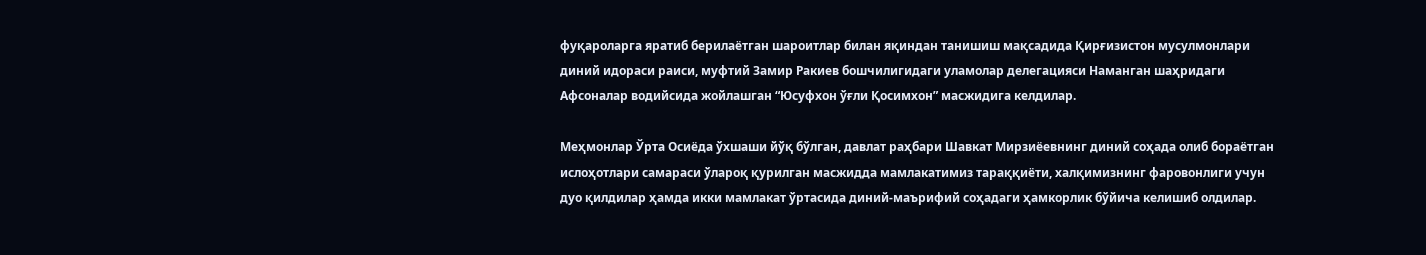фуқароларга яратиб берилаётган шароитлар билан яқиндан танишиш мақсадида Қирғизистон мусулмонлари диний идораси раиси, муфтий Замир Ракиев бошчилигидаги уламолар делегацияси Наманган шаҳридаги Афсоналар водийсида жойлашган “Юсуфхон ўғли Қосимхон” масжидига келдилар.

Меҳмонлар Ўрта Осиёда ўхшаши йўқ бўлган, давлат раҳбари Шавкат Мирзиёевнинг диний соҳада олиб бораётган ислоҳотлари самараси ўлароқ қурилган масжидда мамлакатимиз тараққиёти, халқимизнинг фаровонлиги учун дуо қилдилар ҳамда икки мамлакат ўртасида диний-маърифий соҳадаги ҳамкорлик бўйича келишиб олдилар.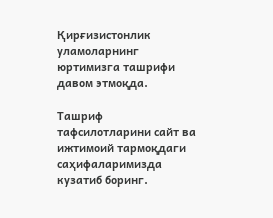Қирғизистонлик уламоларнинг юртимизга ташрифи давом этмоқда.

Ташриф тафсилотларини сайт ва ижтимоий тармоқдаги саҳифаларимизда кузатиб боринг.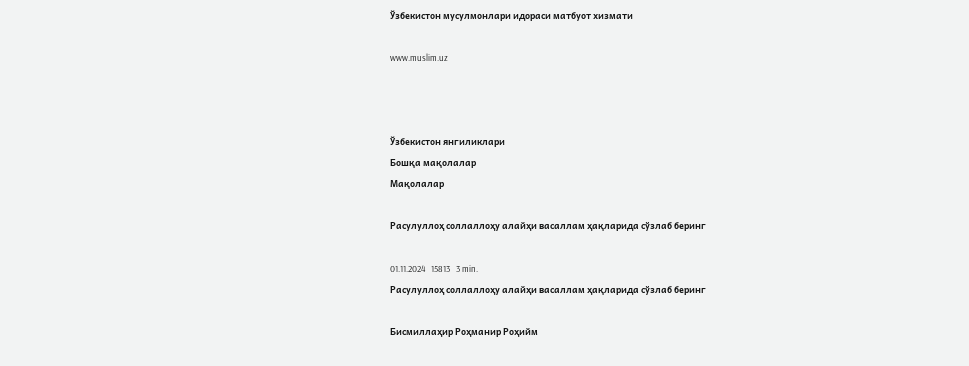Ўзбекистон мусулмонлари идораси матбуот хизмати

www.muslim.uz



Ўзбекистон янгиликлари
Бошқа мақолалар
Мақолалар

Расулуллоҳ соллаллоҳу алайҳи васаллам ҳақларида сўзлаб беринг

01.11.2024   15813   3 min.
Расулуллоҳ соллаллоҳу алайҳи васаллам ҳақларида сўзлаб беринг

Бисмиллаҳир Роҳманир Роҳийм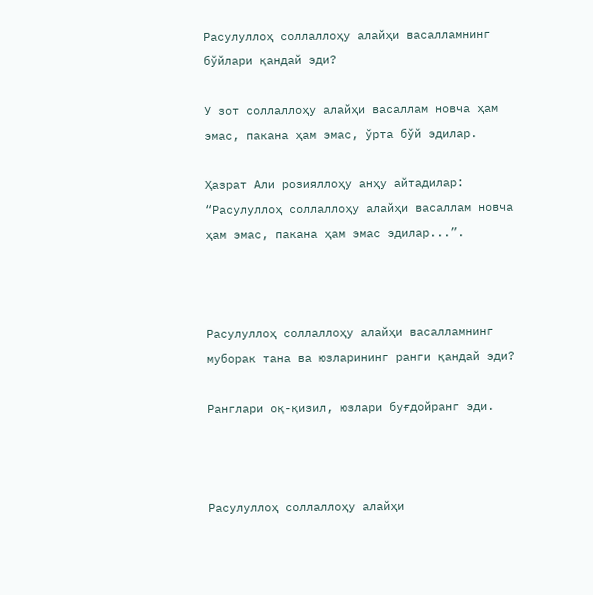Расулуллоҳ соллаллоҳу алайҳи васалламнинг бўйлари қандай эди?

У зот соллаллоҳу алайҳи васаллам новча ҳам эмас, пакана ҳам эмас, ўрта бўй эдилар.

Ҳазрат Али розияллоҳу анҳу айтадилар: “Расулуллоҳ соллаллоҳу алайҳи васаллам новча ҳам эмас, пакана ҳам эмас эдилар...”.



Расулуллоҳ соллаллоҳу алайҳи васалламнинг муборак тана ва юзларининг ранги қандай эди?

Ранглари оқ-қизил, юзлари буғдойранг эди.



Расулуллоҳ соллаллоҳу алайҳи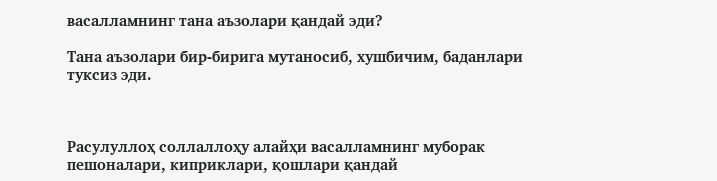васалламнинг тана аъзолари қандай эди?

Тана аъзолари бир-бирига мутаносиб, хушбичим, баданлари туксиз эди.



Расулуллоҳ соллаллоҳу алайҳи васалламнинг муборак пешоналари, киприклари, қошлари қандай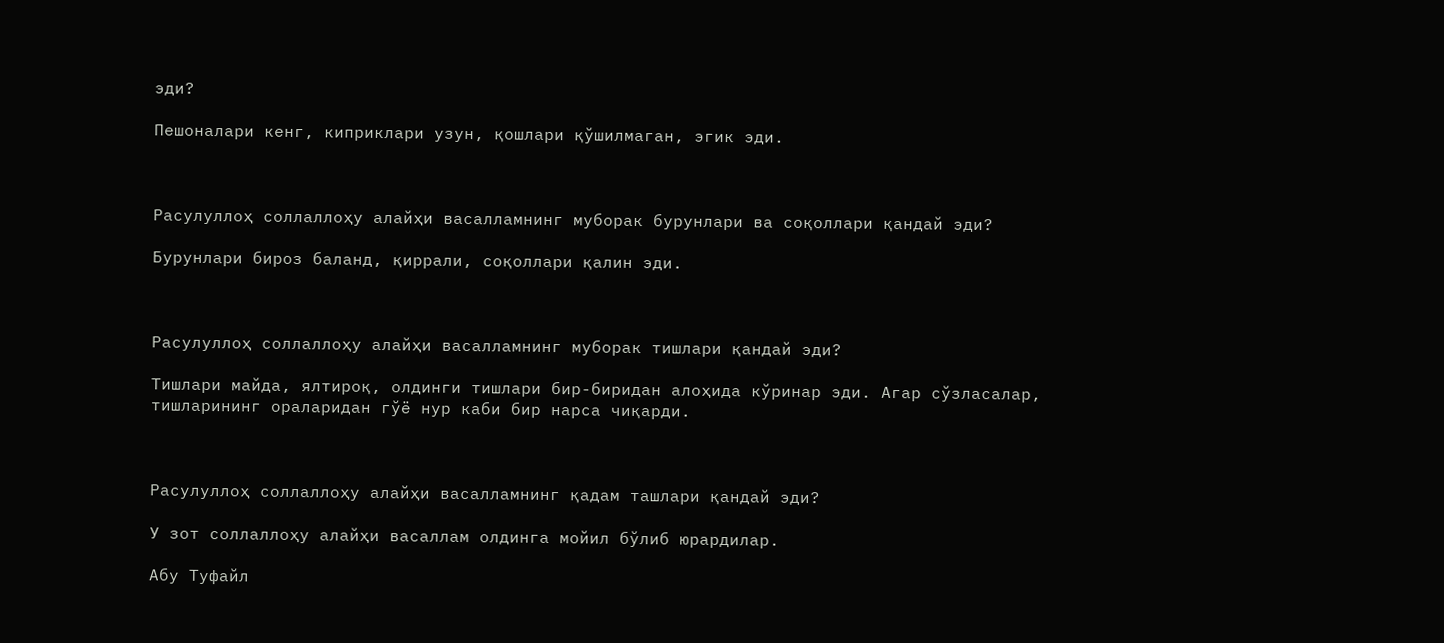эди?

Пешоналари кенг, киприклари узун, қошлари қўшилмаган, эгик эди.



Расулуллоҳ соллаллоҳу алайҳи васалламнинг муборак бурунлари ва соқоллари қандай эди?

Бурунлари бироз баланд, қиррали, соқоллари қалин эди.



Расулуллоҳ соллаллоҳу алайҳи васалламнинг муборак тишлари қандай эди?

Тишлари майда, ялтироқ, олдинги тишлари бир-биридан алоҳида кўринар эди. Агар сўзласалар, тишларининг ораларидан гўё нур каби бир нарса чиқарди.



Расулуллоҳ соллаллоҳу алайҳи васалламнинг қадам ташлари қандай эди?

У зот соллаллоҳу алайҳи васаллам олдинга мойил бўлиб юрардилар.

Абу Туфайл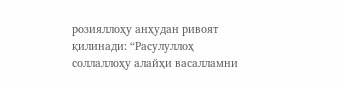розияллоҳу анҳудан ривоят қилинади: “Расулуллоҳ соллаллоҳу алайҳи васалламни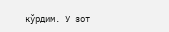кўрдим. У зот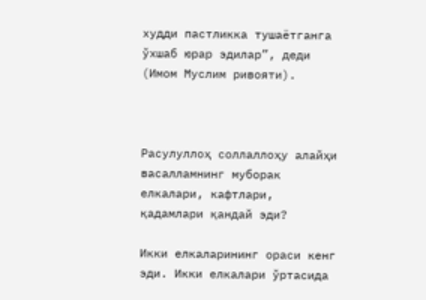худди пастликка тушаётганга ўхшаб юрар эдилар”, деди (Имом Муслим ривояти).



Расулуллоҳ соллаллоҳу алайҳи васалламнинг муборак елкалари, кафтлари, қадамлари қандай эди?

Икки елкаларининг ораси кенг эди. Икки елкалари ўртасида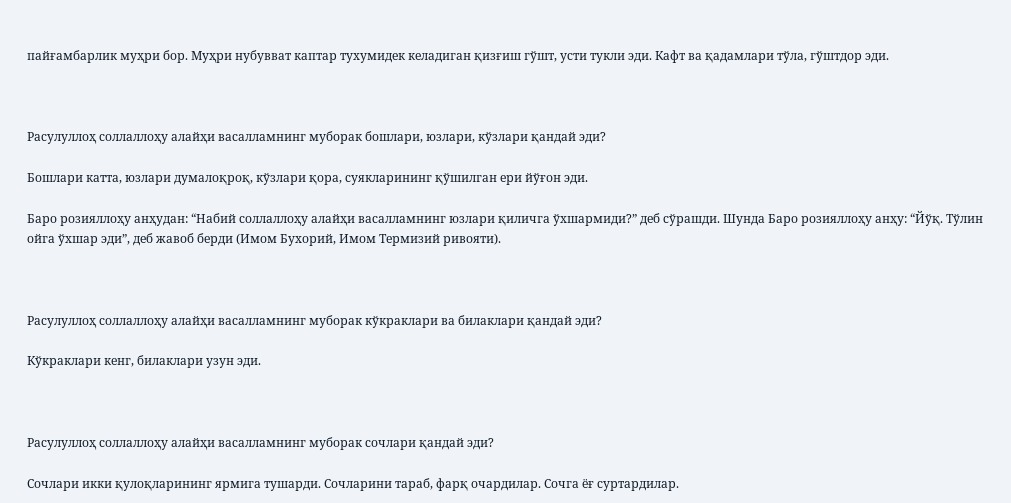пайғамбарлик муҳри бор. Муҳри нубувват каптар тухумидек келадиган қизғиш гўшт, усти тукли эди. Кафт ва қадамлари тўла, гўштдор эди.



Расулуллоҳ соллаллоҳу алайҳи васалламнинг муборак бошлари, юзлари, кўзлари қандай эди?

Бошлари катта, юзлари думалоқроқ, кўзлари қора, суякларининг қўшилган ери йўғон эди.

Баро розияллоҳу анҳудан: “Набий соллаллоҳу алайҳи васалламнинг юзлари қиличга ўхшармиди?” деб сўрашди. Шунда Баро розияллоҳу анҳу: “Йўқ. Тўлин ойга ўхшар эди”, деб жавоб берди (Имом Бухорий, Имом Термизий ривояти).



Расулуллоҳ соллаллоҳу алайҳи васалламнинг муборак кўкраклари ва билаклари қандай эди?

Кўкраклари кенг, билаклари узун эди.



Расулуллоҳ соллаллоҳу алайҳи васалламнинг муборак сочлари қандай эди?

Сочлари икки қулоқларининг ярмига тушарди. Сочларини тараб, фарқ очардилар. Сочга ёғ суртардилар.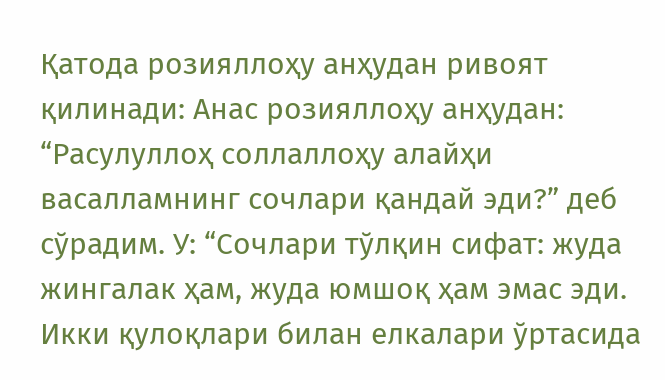Қатода розияллоҳу анҳудан ривоят қилинади: Анас розияллоҳу анҳудан: “Расулуллоҳ соллаллоҳу алайҳи васалламнинг сочлари қандай эди?” деб сўрадим. У: “Сочлари тўлқин сифат: жуда жингалак ҳам, жуда юмшоқ ҳам эмас эди. Икки қулоқлари билан елкалари ўртасида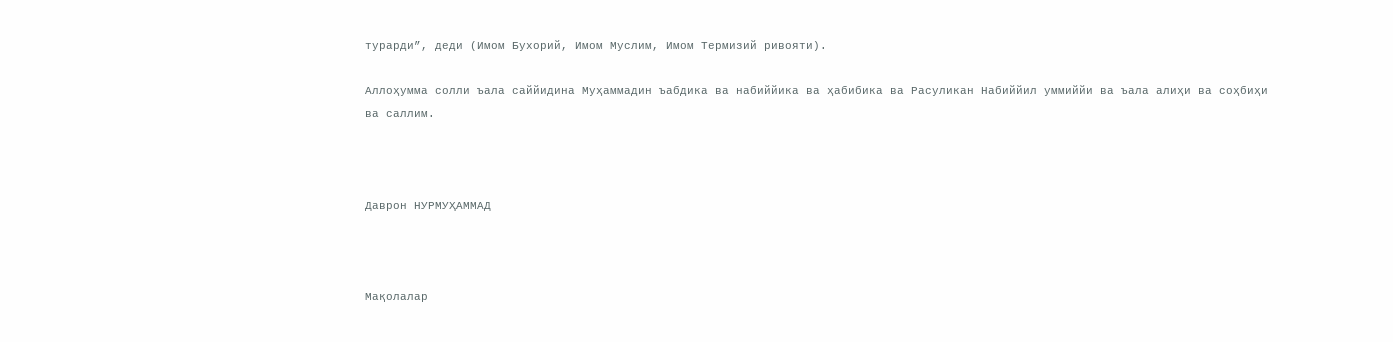турарди”, деди (Имом Бухорий, Имом Муслим, Имом Термизий ривояти).

Аллоҳумма солли ъала саййидина Муҳаммадин ъабдика ва набиййика ва ҳабибика ва Расуликан Набиййил уммиййи ва ъала алиҳи ва соҳбиҳи ва саллим.



Даврон НУРМУҲАММАД



Мақолалар